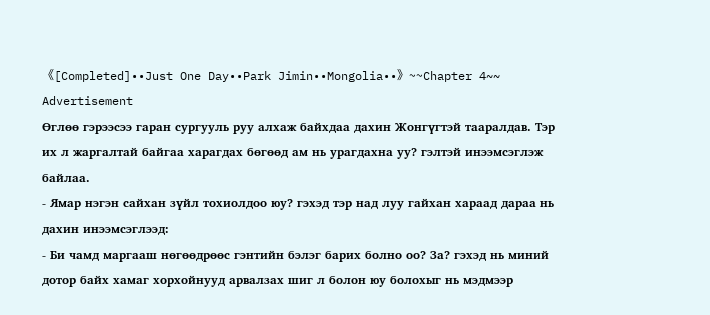《[Completed]••Just One Day••Park Jimin••Mongolia••》~~Chapter 4~~
Advertisement
Өглөө гэрээсээ гаран сургууль руу алхаж байхдаа дахин Жонгүгтэй тааралдав. Тэр их л жаргалтай байгаа харагдах бөгөөд ам нь урагдахна уу? гэлтэй инээмсэглэж байлаа.
- Ямар нэгэн сайхан зүйл тохиолдоо юу? гэхэд тэр над луу гайхан хараад дараа нь дахин инээмсэглээд:
- Би чамд маргааш нөгөөдрөөс гэнтийн бэлэг барих болно оо? За? гэхэд нь миний дотор байх хамаг хорхойнууд арвалзах шиг л болон юу болохыг нь мэдмээр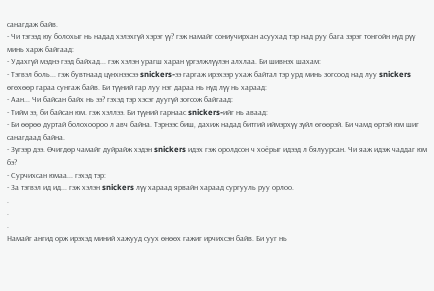санагдаж байв.
- Чи тэгээд юу болохыг нь надад хэлэхгүй хэрэг үү? гэж намайг сониучирхан асуухад тэр над руу бага зэрэг тонгойн нүд рүү минь харж байгаад:
- Удахгүй мэднэ гээд байхад... гэж хэлэн урагш харан үргэлжлүүлэн алхлаа. Би шивнэх шахам:
- Тэгвэл боль... гэж бувтнаад цүнхнээсээ snickers-ээ гаргаж ирэхээр ухаж байтал тэр урд минь зогсоод над луу snickers өгөхөөр гараа сунгаж байв. Би түүний гар луу нэг дараа нь нүд лүү нь хараад:
- Аан... Чи байсан байх нь ээ? гэхэд тэр хэсэг дуугүй зогсож байгаад:
- Тийм ээ, би байсан юм. гэж хэллээ. Би түүний гарнаас snickers-ийг нь аваад:
- Би өөрөө дуртай болохоороо л авч байна. Тэрнээс биш, дахиж надад битгий иймэрхүү зүйл өгөөрэй. Би чамд өртэй юм шиг санагдаад байна.
- Зүгээр дээ. Өчигдөр чамайг дуйрайж хэдэн snickers идэх гэж оролдсон ч хоёрыг идээд л бялуурсан. Чи яаж идэж чаддаг юм бэ?
- Сурчихсан юмаа... гэхэд тэр:
- За тэгвэл ид ид... гэж хэлэн snickers лүү хараад ярвайн хараад сургууль руу орлоо.
.
.
.
Намайг ангид орж ирэхэд миний хажууд суух өнөөх гажиг ирчихсэн байв. Би ууг нь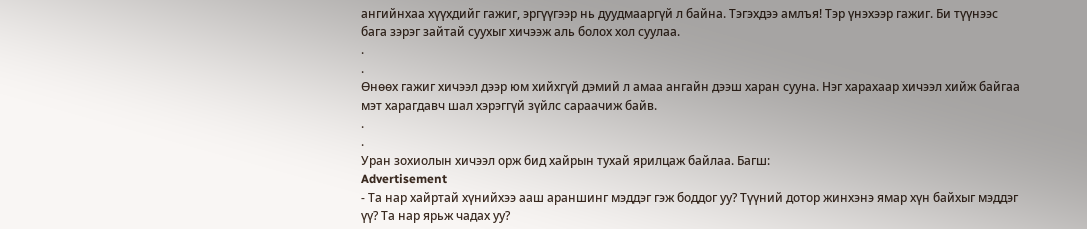ангийнхаа хүүхдийг гажиг, эргүүгээр нь дуудмааргүй л байна. Тэгэхдээ амлъя! Тэр үнэхээр гажиг. Би түүнээс бага зэрэг зайтай суухыг хичээж аль болох хол суулаа.
.
.
Өнөөх гажиг хичээл дээр юм хийхгүй дэмий л амаа ангайн дээш харан сууна. Нэг харахаар хичээл хийж байгаа мэт харагдавч шал хэрэггүй зүйлс сараачиж байв.
.
.
Уран зохиолын хичээл орж бид хайрын тухай ярилцаж байлаа. Багш:
Advertisement
- Та нар хайртай хүнийхээ ааш араншинг мэддэг гэж боддог уу? Түүний дотор жинхэнэ ямар хүн байхыг мэддэг үү? Та нар ярьж чадах уу?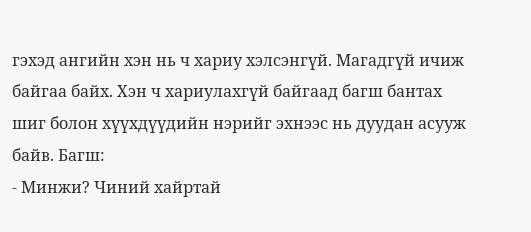гэхэд ангийн хэн нь ч хариу хэлсэнгүй. Магадгүй ичиж байгаа байх. Хэн ч хариулахгүй байгаад багш бантах шиг болон хүүхдүүдийн нэрийг эхнээс нь дуудан асууж байв. Багш:
- Минжи? Чиний хайртай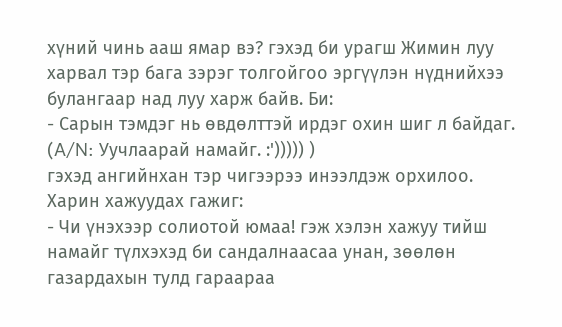хүний чинь ааш ямар вэ? гэхэд би урагш Жимин луу харвал тэр бага зэрэг толгойгоо эргүүлэн нүднийхээ булангаар над луу харж байв. Би:
- Сарын тэмдэг нь өвдөлттэй ирдэг охин шиг л байдаг.
(A/N: Уучлаарай намайг. :'))))) )
гэхэд ангийнхан тэр чигээрээ инээлдэж орхилоо. Харин хажуудах гажиг:
- Чи үнэхээр солиотой юмаа! гэж хэлэн хажуу тийш намайг түлхэхэд би сандалнаасаа унан, зөөлөн газардахын тулд гараараа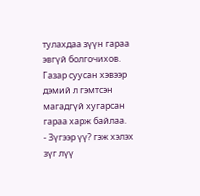тулахдаа зүүн гараа эвгүй болгочихов. Газар суусан хэвээр дэмий л гэмтсэн магадгүй хугарсан гараа харж байлаа.
- Зүгээр үү? гэж хэлэх зүг лүү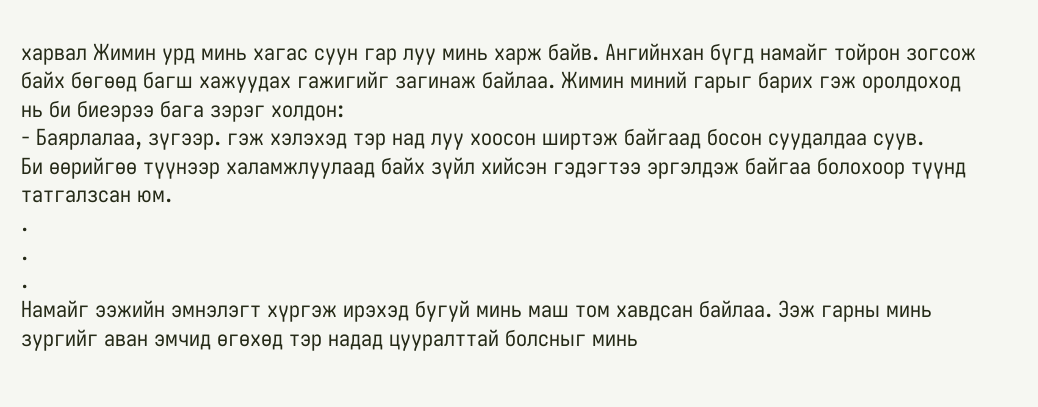харвал Жимин урд минь хагас суун гар луу минь харж байв. Ангийнхан бүгд намайг тойрон зогсож байх бөгөөд багш хажуудах гажигийг загинаж байлаа. Жимин миний гарыг барих гэж оролдоход нь би биеэрээ бага зэрэг холдон:
- Баярлалаа, зүгээр. гэж хэлэхэд тэр над луу хоосон ширтэж байгаад босон суудалдаа суув.
Би өөрийгөө түүнээр халамжлуулаад байх зүйл хийсэн гэдэгтээ эргэлдэж байгаа болохоор түүнд татгалзсан юм.
.
.
.
Намайг ээжийн эмнэлэгт хүргэж ирэхэд бугуй минь маш том хавдсан байлаа. Ээж гарны минь зургийг аван эмчид өгөхөд тэр надад цууралттай болсныг минь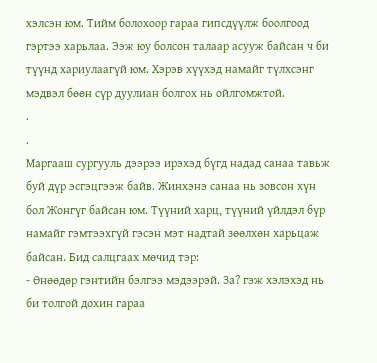хэлсэн юм. Тийм болохоор гараа гипсдүүлж боолгоод гэртээ харьлаа. Ээж юу болсон талаар асууж байсан ч би түүнд хариулаагүй юм. Хэрэв хүүхэд намайг түлхсэнг мэдвэл бөөн сүр дуулиан болгох нь ойлгомжтой.
.
.
Маргааш сургууль дээрээ ирэхэд бүгд надад санаа тавьж буй дүр эсгэцгээж байв. Жинхэнэ санаа нь зовсон хүн бол Жонгүг байсан юм. Түүний харц, түүний үйлдэл бүр намайг гэмтээхгүй гэсэн мэт надтай зөөлхөн харьцаж байсан. Бид салцгаах мөчид тэр:
- Өнөөдөр гэнтийн бэлгээ мэдээрэй. За? гэж хэлэхэд нь би толгой дохин гараа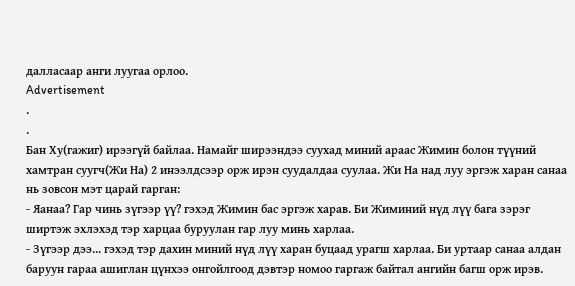далласаар анги луугаа орлоо.
Advertisement
.
.
Бан Ху(гажиг) ирээгүй байлаа. Намайг ширээндээ суухад миний араас Жимин болон түүний хамтран суугч(Жи На) 2 инээлдсээр орж ирэн суудалдаа суулаа. Жи На над луу эргэж харан санаа нь зовсон мэт царай гарган:
- Яанаа? Гар чинь зүгээр үү? гэхэд Жимин бас эргэж харав. Би Жиминий нүд лүү бага зэрэг ширтэж эхлэхэд тэр харцаа буруулан гар луу минь харлаа.
- Зүгээр дээ... гэхэд тэр дахин миний нүд лүү харан буцаад урагш харлаа. Би уртаар санаа алдан баруун гараа ашиглан цүнхээ онгойлгоод дэвтэр номоо гаргаж байтал ангийн багш орж ирэв.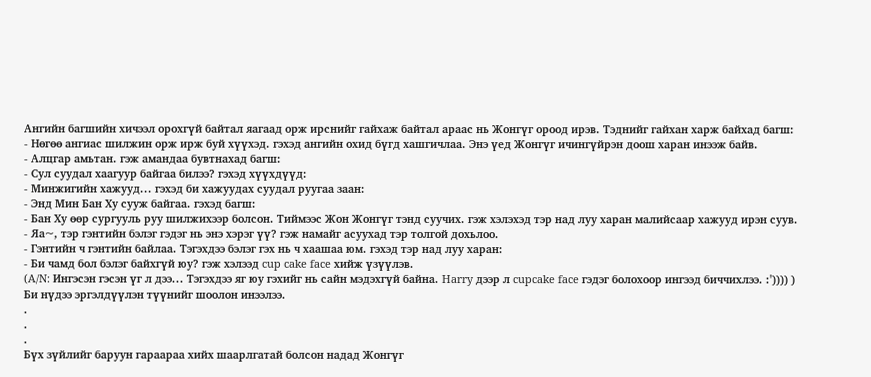Ангийн багшийн хичээл орохгүй байтал яагаад орж ирснийг гайхаж байтал араас нь Жонгүг ороод ирэв. Тэднийг гайхан харж байхад багш:
- Нөгөө ангиас шилжин орж ирж буй хүүхэд. гэхэд ангийн охид бүгд хашгичлаа. Энэ үед Жонгүг ичингүйрэн доош харан инээж байв.
- Алцгар амьтан. гэж амандаа бувтнахад багш:
- Сул суудал хаагуур байгаа билээ? гэхэд хүүхдүүд:
- Минжигийн хажууд... гэхэд би хажуудах суудал руугаа заан:
- Энд Мин Бан Ху сууж байгаа. гэхэд багш:
- Бан Ху өөр сургууль руу шилжихээр болсон. Тиймээс Жон Жонгүг тэнд суучих. гэж хэлэхэд тэр над луу харан малийсаар хажууд ирэн суув.
- Яа~, тэр гэнтийн бэлэг гэдэг нь энэ хэрэг үү? гэж намайг асуухад тэр толгой дохьлоо.
- Гэнтийн ч гэнтийн байлаа. Тэгэхдээ бэлэг гэх нь ч хаашаа юм. гэхэд тэр над луу харан:
- Би чамд бол бэлэг байхгүй юу? гэж хэлээд cup cake face хийж үзүүлэв.
(A/N: Ингэсэн гэсэн үг л дээ... Тэгэхдээ яг юу гэхийг нь сайн мэдэхгүй байна. Harry дээр л cupcake face гэдэг болохоор ингээд биччихлээ. :')))) )
Би нүдээ эргэлдүүлэн түүнийг шоолон инээлээ.
.
.
.
Бүх зүйлийг баруун гараараа хийх шаарлгатай болсон надад Жонгүг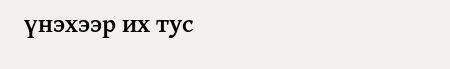үнэхээр их тус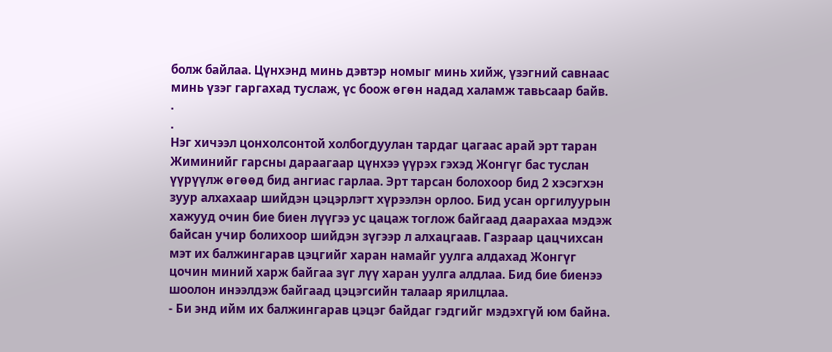болж байлаа. Цүнхэнд минь дэвтэр номыг минь хийж, үзэгний савнаас минь үзэг гаргахад туслаж, үс боож өгөн надад халамж тавьсаар байв.
.
.
Нэг хичээл цонхолсонтой холбогдуулан тардаг цагаас арай эрт таран Жиминийг гарсны дараагаар цүнхээ үүрэх гэхэд Жонгүг бас туслан үүрүүлж өгөөд бид ангиас гарлаа. Эрт тарсан болохоор бид 2 хэсэгхэн зуур алхахаар шийдэн цэцэрлэгт хүрээлэн орлоо. Бид усан оргилуурын хажууд очин бие биен лүүгээ ус цацаж тоглож байгаад даарахаа мэдэж байсан учир болихоор шийдэн зүгээр л алхацгаав. Газраар цацчихсан мэт их балжингарав цэцгийг харан намайг уулга алдахад Жонгүг цочин миний харж байгаа зүг лүү харан уулга алдлаа. Бид бие биенээ шоолон инээлдэж байгаад цэцэгсийн талаар ярилцлаа.
- Би энд ийм их балжингарав цэцэг байдаг гэдгийг мэдэхгүй юм байна.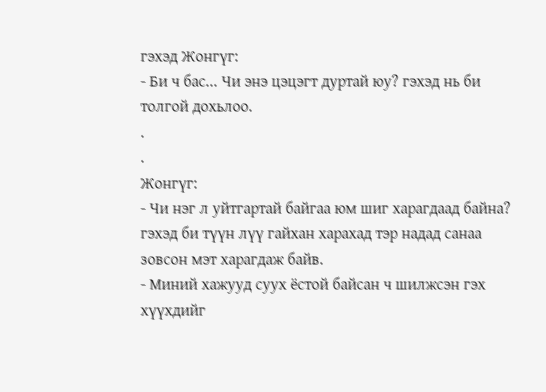гэхэд Жонгүг:
- Би ч бас... Чи энэ цэцэгт дуртай юу? гэхэд нь би толгой дохьлоо.
.
.
Жонгүг:
- Чи нэг л уйтгартай байгаа юм шиг харагдаад байна? гэхэд би түүн лүү гайхан харахад тэр надад санаа зовсон мэт харагдаж байв.
- Миний хажууд суух ёстой байсан ч шилжсэн гэх хүүхдийг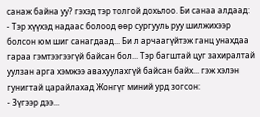санаж байна уу? гэхэд тэр толгой дохьлоо. Би санаа алдаад:
- Тэр хүүхэд надаас болоод өөр сургууль руу шилжихээр болсон юм шиг санагдаад... Би л арчаагүйтэж ганц унахдаа гараа гэмтээгээгүй байсан бол... Тэр багштай цуг захиралтай уулзан арга хэмжээ авахуулахгүй байсан байх... гэж хэлэн гунигтай царайлахад Жонгүг миний урд зогсон:
- Зүгээр дээ...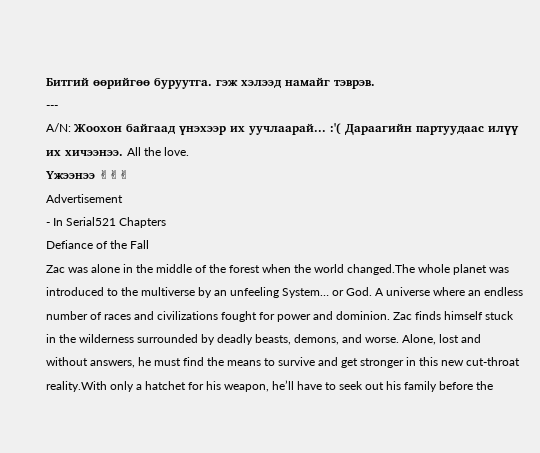Битгий өөрийгөө буруутга. гэж хэлээд намайг тэврэв.
---
A/N: Жоохон байгаад үнэхээр их уучлаарай... :'( Дараагийн партуудаас илүү их хичээнээ. All the love.
Үжээнээ ✌✌✌
Advertisement
- In Serial521 Chapters
Defiance of the Fall
Zac was alone in the middle of the forest when the world changed.The whole planet was introduced to the multiverse by an unfeeling System… or God. A universe where an endless number of races and civilizations fought for power and dominion. Zac finds himself stuck in the wilderness surrounded by deadly beasts, demons, and worse. Alone, lost and without answers, he must find the means to survive and get stronger in this new cut-throat reality.With only a hatchet for his weapon, he’ll have to seek out his family before the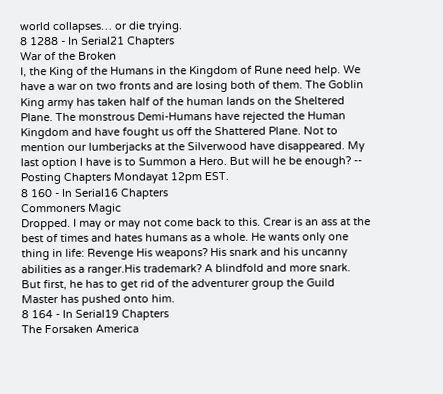world collapses… or die trying.
8 1288 - In Serial21 Chapters
War of the Broken
I, the King of the Humans in the Kingdom of Rune need help. We have a war on two fronts and are losing both of them. The Goblin King army has taken half of the human lands on the Sheltered Plane. The monstrous Demi-Humans have rejected the Human Kingdom and have fought us off the Shattered Plane. Not to mention our lumberjacks at the Silverwood have disappeared. My last option I have is to Summon a Hero. But will he be enough? -- Posting Chapters Mondayat 12pm EST.
8 160 - In Serial16 Chapters
Commoners Magic
Dropped. I may or may not come back to this. Crear is an ass at the best of times and hates humans as a whole. He wants only one thing in life: Revenge His weapons? His snark and his uncanny abilities as a ranger.His trademark? A blindfold and more snark. But first, he has to get rid of the adventurer group the Guild Master has pushed onto him.
8 164 - In Serial19 Chapters
The Forsaken America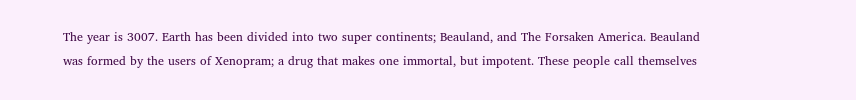The year is 3007. Earth has been divided into two super continents; Beauland, and The Forsaken America. Beauland was formed by the users of Xenopram; a drug that makes one immortal, but impotent. These people call themselves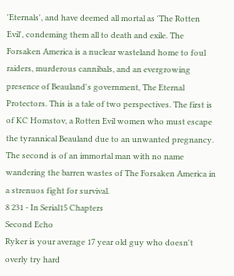'Eternals', and have deemed all mortal as 'The Rotten Evil', condeming them all to death and exile. The Forsaken America is a nuclear wasteland home to foul raiders, murderous cannibals, and an evergrowing presence of Beauland's government, The Eternal Protectors. This is a tale of two perspectives. The first is of KC Homstov, a Rotten Evil women who must escape the tyrannical Beauland due to an unwanted pregnancy. The second is of an immortal man with no name wandering the barren wastes of The Forsaken America in a strenuos fight for survival.
8 231 - In Serial15 Chapters
Second Echo
Ryker is your average 17 year old guy who doesn't overly try hard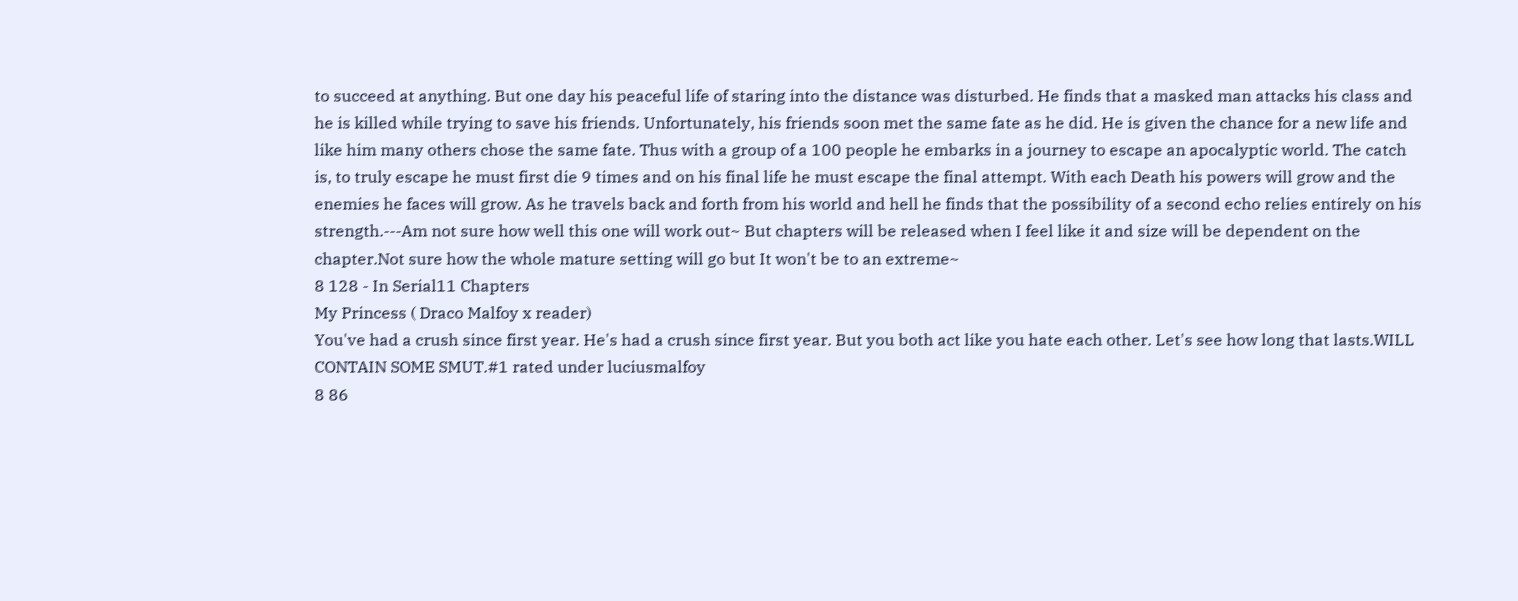to succeed at anything. But one day his peaceful life of staring into the distance was disturbed. He finds that a masked man attacks his class and he is killed while trying to save his friends. Unfortunately, his friends soon met the same fate as he did. He is given the chance for a new life and like him many others chose the same fate. Thus with a group of a 100 people he embarks in a journey to escape an apocalyptic world. The catch is, to truly escape he must first die 9 times and on his final life he must escape the final attempt. With each Death his powers will grow and the enemies he faces will grow. As he travels back and forth from his world and hell he finds that the possibility of a second echo relies entirely on his strength.---Am not sure how well this one will work out~ But chapters will be released when I feel like it and size will be dependent on the chapter.Not sure how the whole mature setting will go but It won't be to an extreme~
8 128 - In Serial11 Chapters
My Princess ( Draco Malfoy x reader)
You've had a crush since first year. He's had a crush since first year. But you both act like you hate each other. Let's see how long that lasts.WILL CONTAIN SOME SMUT.#1 rated under luciusmalfoy
8 86